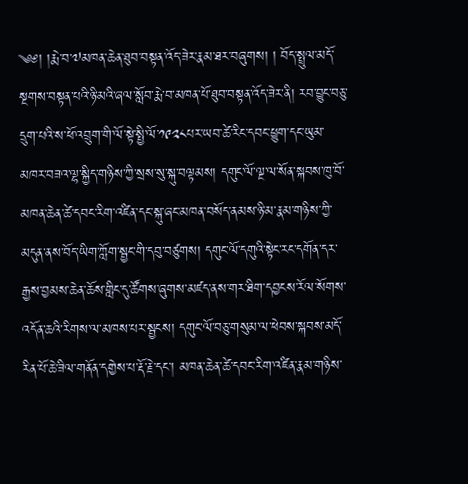༄༅། །རྨེ་བ་༧མཁན་ཆེན་ཐུབ་བསྟན་འོད་ཟེར་རྣམ་ཐར་བཞུགས། ། བོད་སྤྲུལ་མདོ་སྔགས་བསྟན་པའི་ཉི་མའི་ཞལ་སློབ་རྨེ་བ་མཁན་པོ་ཐུབ་བསྟན་འོད་ཟེར་ནི། རབ་བྱུང་བཅུ་དྲུག་པའི་ས་ཕོ་འབྲུག་གི་ལོ་སྟེ་སྤྱི་ལོ་༡༩༢༨པར་ཡབ་ཚེ་རིང་དབང་ཕྱུག་དང་ཡུམ་མཁར་བཟའ་ལྷ་སྐྱིད་གཉིས་ཀྱི་སྲས་སུ་སྐུ་བལྟམས། དགུང་ལོ་ལྔ་ལ་སོན་སྐབས་ཁུ་བོ་མཁན་ཆེན་ཚེ་དབང་རིག་འཛིན་དང་སྐུ་ཞང་མཁན་བསོད་ནམས་ཉི་མ་རྣམ་གཉིས་ཀྱི་མདུན་ནས་བོད་ཡིག་ཀློག་སྦྱང་གི་དབུ་བཙུགས། དགུང་ལོ་དགུའི་སྟེང་རང་དགོན་དར་རྒྱས་བྱམས་ཆེན་ཆོས་གླིང་དུ་ཚོགས་ཞུགས་མཛད་ནས་གར་ཐིག་དབྱངས་རོལ་སོགས་འདོན་ཆའི་རིགས་ལ་མཁས་པར་སྦྱངས། དགུང་ལོ་བཅུ་གསུམ་ལ་ཕེབས་སྐབས་མདོ་རིན་པོ་ཆེ་ཟིལ་གནོན་དགྱེས་པ་རྡོ་རྗེ་དང་། མཁན་ཆེན་ཚེ་དབང་རིག་འཛིན་རྣམ་གཉིས་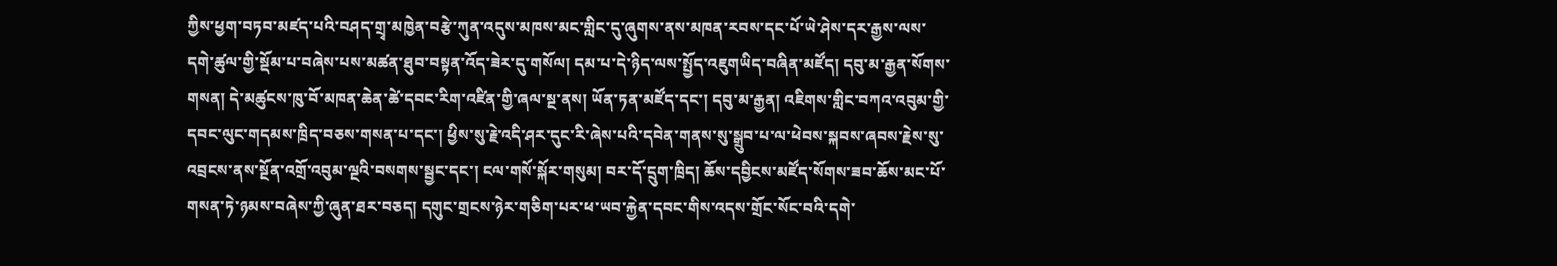ཀྱིས་ཕྱག་བཏབ་མཛད་པའི་བཤད་གྲྭ་མཁྱེན་བརྩེ་ཀུན་འདུས་མཁས་མང་གླིང་དུ་ཞུགས་ནས་མཁན་རབས་དང་པོ་ཡེ་ཤེས་དར་རྒྱས་ལས་དགེ་ཚུལ་གྱི་སྡོམ་པ་བཞེས་པས་མཚན་ཐུབ་བསྟན་འོད་ཟེར་དུ་གསོལ། དམ་པ་དེ་ཉིད་ལས་སྤྱོད་འཇུགཡིད་བཞིན་མཛོད། དབུ་མ་རྒྱན་སོགས་གསན། དེ་མཚུངས་ཁུ་བོ་མཁན་ཆེན་ཚེ་དབང་རིག་འཛིན་གྱི་ཞལ་སྔ་ནས། ཡོན་ཏན་མཛོད་དང་། དབུ་མ་རྒྱན། འཇིགས་གླིང་བཀའ་འབུམ་གྱི་དབང་ལུང་གདམས་ཁྲིད་བཅས་གསན་པ་དང་། ཕྱིས་སུ་རྗེ་འདི་ཤར་དུང་རི་ཞེས་པའི་དབེན་གནས་སུ་སྒྲུབ་པ་ལ་ཕེབས་སྐབས་ཞབས་རྗེས་སུ་འབྲངས་ནས་སྔོན་འགྲོ་འབུམ་ལྔའི་བསགས་སྦྱང་དང་། ངལ་གསོ་སྐོར་གསུམ། བར་དོ་དྲུག་ཁྲིད། ཆོས་དབྱིངས་མཛོད་སོགས་ཟབ་ཆོས་མང་པོ་གསན་ཏེ་ཉམས་བཞེས་ཀྱི་ཞུན་ཐར་བཅད། དགུང་གྲངས་ཉེར་གཅིག་པར་ཕ་ཡབ་རྐྱེན་དབང་གིས་འདས་གྲོང་སོང་བའི་དགེ་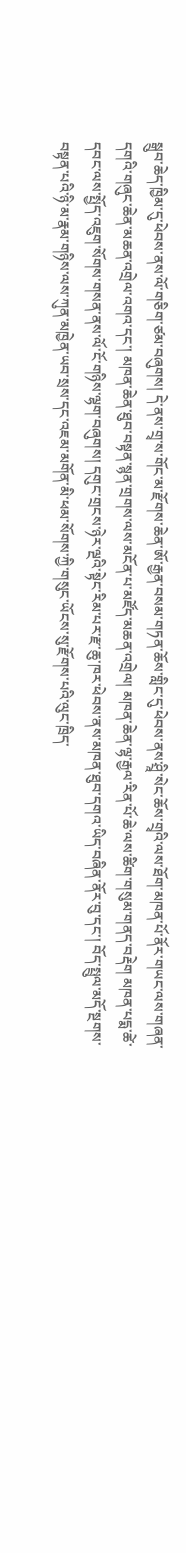སྒྲུབ་ཆེད་ཁྱིམ་དུ་ཕེབས་ནས་ལོ་གཅིག་ཙམ་བཞུགས། དེ་ནས་གྲྭ་ས་གོང་མ་རྫོགས་ཆེན་ཨོ་རྒྱན་བསམ་གཏན་ཆོས་གླིང་དུ་ཕེབས་ནས་ཤྲཱི་སེང་ཆོས་གྲྭའི་ལས་ཐོག་མཁན་པོ་ནོར་གཡང་ལས་གཞན་དགའི་གཞུང་ཆེན་མཆན་འགྲེལ་འགའ་དང་། མཁན་ཆེན་ཐུབ་བསྟན་སྙན་གྲགས་ལས་མངོན་པ་མཛོད་མཆན་འགྲེལ། མཁན་ཆེན་ལྷ་རྒྱལ་རིན་པོ་ཆེ་ལས་ཚིག་གསུམ་གནད་བརྡེག མཁན་པདྨ་ཚེ་དབང་ལས་སྤྱོད་འཇུག་སོགས་གསན་ནས་ལོ་ངོ་གཉིས་ལྷག་བཞུགས། དགུང་གྲངས་ཉེར་ལྔའི་སྟེང་རིམ་པར་རྫ་ཆུ་ཁར་ཕེབས་ནས་མཁན་ཐུབ་དགའ་ཡིད་བཞིན་ནོར་བུ་དང་། བོད་སྤྲུལ་མདོ་སྔགས་བསྟན་པའི་ཉི་མ་རྣམ་གཉིས་ལས་ཀུན་མཁྱེན་ཡབ་སྲས་དང་འཇམ་མགོན་མི་ཕམ་སོགས་ཀྱི་གསུང་ཡོངས་སུ་རྫོགས་པའི་ལུང་ཁྲིད་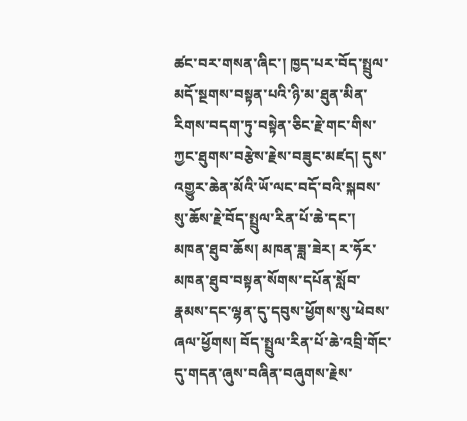ཚང་བར་གསན་ཞིང་། ཁྱད་པར་བོད་སྤྲུལ་མདོ་སྔགས་བསྟན་པའི་ཉི་མ་ཐུན་མིན་རིགས་བདག་ཏུ་བསྟེན་ཅིང་རྗེ་གང་གིས་ཀྱང་ཐུགས་བརྩེས་རྗེས་བཟུང་མཛད། དུས་འགྱུར་ཆེན་མོའི་ཡོ་ལང་བདོ་བའི་སྐབས་སུ་ཆོས་རྗེ་བོད་སྤྲུལ་རིན་པོ་ཆེ་དང་། མཁན་ཐུབ་ཆོས། མཁན་ཟླ་ཟེར། ར་ཧོར་མཁན་ཐུབ་བསྟན་སོགས་དཔོན་སློབ་རྣམས་དང་ལྷན་དུ་དབུས་ཕྱོགས་སུ་ཕེབས་ཞལ་ཕྱོགས། བོད་སྤྲུལ་རིན་པོ་ཆེ་འབྲི་གོང་དུ་གདན་ཞུས་བཞིན་བཞུགས་རྗེས་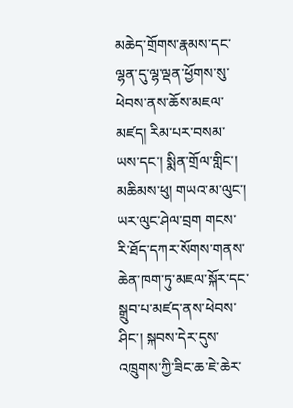མཆེད་གྲོགས་རྣམས་དང་ལྷན་དུ་ལྷ་ལྡན་ཕྱོགས་སུ་ཕེབས་ནས་ཆོས་མཇལ་མཛད། རིམ་པར་བསམ་ཡས་དང་། སྨིན་གྲོལ་གླིང་། མཆིམས་ཕུ། གཡའ་མ་ལུང་། ཡར་ལུང་ཤེལ་བྲག གངས་རི་ཐོད་དཀར་སོགས་གནས་ཆེན་ཁག་ཏུ་མཇལ་སྐོར་དང་སྒྲུབ་པ་མཛད་ནས་ཕེབས་ཤིང་། སྐབས་དེར་དུས་འཁྲུགས་ཀྱི་ཟིང་ཆ་ཇེ་ཆེར་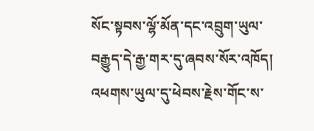སོང་སྟབས་ལྷོ་མོན་དང་འབྲུག་ཡུལ་བརྒྱུད་དེ་རྒྱ་གར་དུ་ཞབས་སོར་འཁོད། འཕགས་ཡུལ་དུ་ཕེབས་རྗེས་གོང་ས་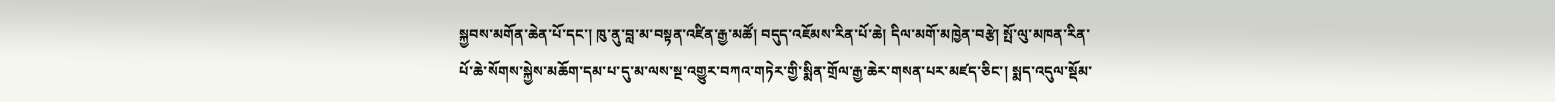སྐྱབས་མགོན་ཆེན་པོ་དང་། ཁུ་ནུ་བླ་མ་བསྟན་འཛིན་རྒྱ་མཚོ། བདུད་འཇོམས་རིན་པོ་ཆེ། དིལ་མགོ་མཁྱེན་བརྩེ། སྤོ་ལུ་མཁན་རིན་པོ་ཆེ་སོགས་སྐྱེས་མཆོག་དམ་པ་དུ་མ་ལས་སྔ་འགྱུར་བཀའ་གཏེར་གྱི་སྨིན་གྲོལ་རྒྱ་ཆེར་གསན་པར་མཛད་ཅིང་། སྨད་འདུལ་སྡོམ་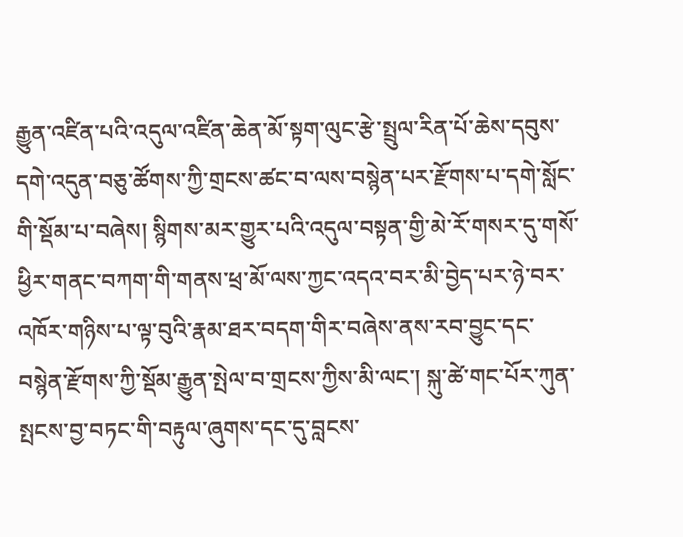རྒྱུན་འཛིན་པའི་འདུལ་འཛིན་ཆེན་མོ་སྟག་ལུང་རྩེ་སྤྲུལ་རིན་པོ་ཆེས་དབུས་དགེ་འདུན་བཅུ་ཚོགས་ཀྱི་གྲངས་ཚང་བ་ལས་བསྙེན་པར་རྫོགས་པ་དགེ་སློང་གི་སྡོམ་པ་བཞེས། སྙིགས་མར་གྱུར་པའི་འདུལ་བསྟན་གྱི་མེ་རོ་གསར་དུ་གསོ་ཕྱིར་གནང་བཀག་གི་གནས་ཕྲ་མོ་ལས་ཀྱང་འདའ་བར་མི་བྱེད་པར་ཉེ་བར་འཁོར་གཉིས་པ་ལྟ་བུའི་རྣམ་ཐར་བདག་གིར་བཞེས་ནས་རབ་བྱུང་དང་བསྙེན་རྫོགས་ཀྱི་སྡོམ་རྒྱུན་སྤེལ་བ་གྲངས་ཀྱིས་མི་ལང་། སྐུ་ཚེ་གང་པོར་ཀུན་སྤངས་བྱ་བཏང་གི་བརྟུལ་ཞུགས་དང་དུ་བླངས་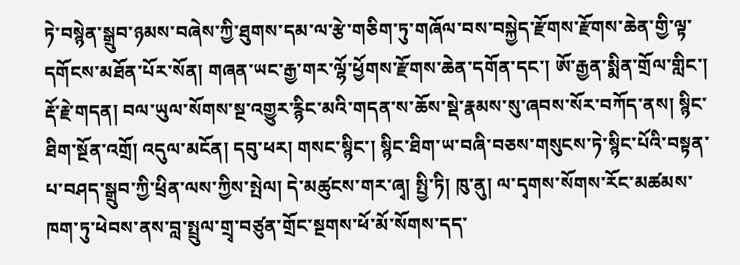ཏེ་བསྙེན་སྒྲུབ་ཉམས་བཞེས་ཀྱི་ཐུགས་དམ་ལ་རྩེ་གཅིག་ཏུ་གཞོལ་བས་བསྐྱེད་རྫོགས་རྫོགས་ཆེན་གྱི་ལྟ་དགོངས་མཐོན་པོར་སོན། གཞན་ཡང་རྒྱ་གར་ལྷོ་ཕྱོགས་རྫོགས་ཆེན་དགོན་དང་། ཨོ་རྒྱན་སྨིན་གྲོལ་གླིང་། རྡོ་རྗེ་གདན། བལ་ཡུལ་སོགས་སྔ་འགྱུར་རྙིང་མའི་གདན་ས་ཆོས་སྡེ་རྣམས་སུ་ཞབས་སོར་བཀོད་ནས། སྙིང་ཐིག་སྔོན་འགྲོ། འདུལ་མངོན། དབུ་ཕར། གསང་སྙིང་། སྙིང་ཐིག་ཡ་བཞི་བཅས་གསུངས་ཏེ་སྙིང་པོའི་བསྟན་པ་བཤད་སྒྲུབ་ཀྱི་ཕྲིན་ལས་ཀྱིས་སྤེལ། དེ་མཚུངས་གར་ཞྭ། སྤྱི་ཏི། ཁུ་ནུ། ལ་དྭགས་སོགས་རོང་མཚམས་ཁག་ཏུ་ཕེབས་ནས་བླ་སྤྲུལ་གྲྭ་བཙུན་གྲོང་སྔགས་ཕོ་མོ་སོགས་དད་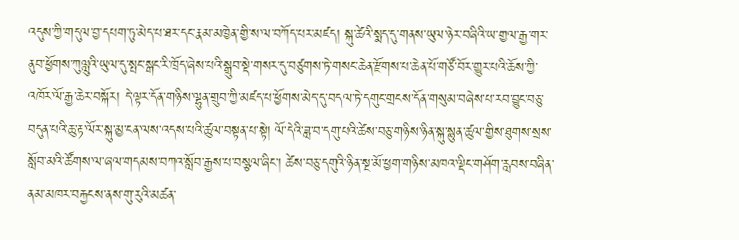འདུས་ཀྱི་གདུལ་བྱ་དཔག་ཏུ་མེད་པ་ཐར་དང་རྣམ་མཁྱེན་གྱི་ས་ལ་བཀོད་པར་མཛད། སྐུ་ཚེའི་སྨད་དུ་གནས་ཡུལ་ཉེར་བཞིའི་ཡ་གྱལ་རྒྱ་གར་ནུབ་ཕྱོགས་ཀུལླུའི་ཡུལ་དུ་སྤང་སྒང་རི་ཁྲོད་ཞེས་པའི་སྒྲུབ་སྡེ་གསར་དུ་བཙུགས་ཏེ་གསང་ཆེན་རྫོགས་པ་ཆེན་པོ་གཙོ་བོར་གྱུར་པའི་ཆོས་ཀྱི་འཁོར་ལོ་རྒྱ་ཆེར་བསྐོར། དེ་ལྟར་དོན་གཉིས་ལྷུན་གྲུབ་ཀྱི་མཛད་པ་ཕྱོགས་མེད་དུ་བདལ་ཏེ་དགུང་གྲངས་དོན་གསུམ་བཞེས་པ་རབ་བྱུང་བཅུ་བདུན་པའི་ཆུ་རྟ་ལོར་སྐུ་མྱ་ངན་ལས་འདས་པའི་ཚུལ་བསྟན་པ་སྟེ། ལོ་དེའི་ཟླ་བ་དགུ་པའི་ཚེས་བཅུ་གཉིས་ཉིན་སྐུ་སྙུན་ཚུལ་གྱིས་ཐུགས་སྲས་སློབ་མའི་ཚོགས་ལ་ཞལ་གདམས་བཀའ་སློབ་རྒྱས་པ་བསྩལ་ཞིང་། ཚེས་བཅུ་དགུའི་ཉིན་སྔ་མོ་ཕྱག་གཉིས་མཁའ་ལྡིང་གཤོག་རླབས་བཞིན་ནམ་མཁར་བརྐྱངས་ནས་གུ་རུའི་མཚན་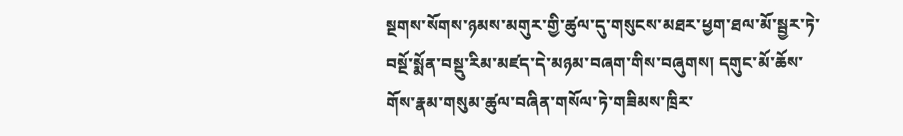སྔགས་སོགས་ཉམས་མགུར་གྱི་ཚུལ་དུ་གསུངས་མཐར་ཕྱག་ཐལ་མོ་སྦྱར་ཏེ་བསྔོ་སྨོན་བསྡུ་རིམ་མཛད་དེ་མཉམ་བཞག་གིས་བཞུགས། དགུང་མོ་ཆོས་གོས་རྣམ་གསུམ་ཚུལ་བཞིན་གསོལ་ཏེ་གཟིམས་ཁྲིར་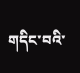གདིང་བའི་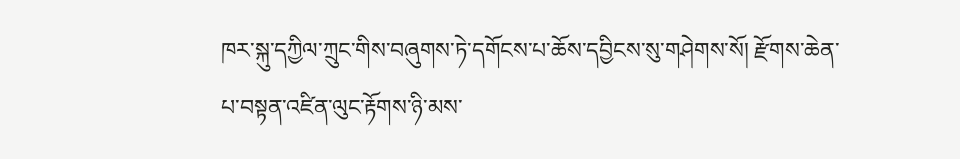ཁར་སྐུ་དཀྱིལ་ཀྲུང་གིས་བཞུགས་ཏེ་དགོངས་པ་ཆོས་དབྱིངས་སུ་གཤེགས་སོ། རྫོགས་ཆེན་པ་བསྟན་འཛིན་ལུང་རྟོགས་ཉི་མས་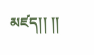མཛད།། །།